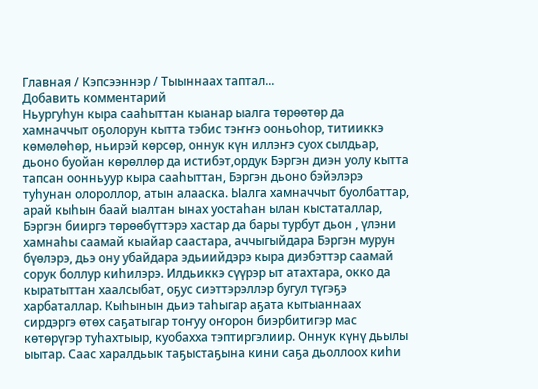Главная / Кэпсээннэр / Тыыннаах таптал...
Добавить комментарий
Ньургуһун кыра сааһыттан кыанар ыалга төрөөтөр да хамначчыт оҕолорун кытта тэбис тэҥҥэ ооньоһор, титииккэ көмөлөһөр, ньирэй көрсөр, оннук күн иллэҥэ суох сылдьар, дьоно буойан көрөллөр да истибэт,ордук Бэргэн диэн уолу кытта тапсан оонньуур кыра сааһыттан, Бэргэн дьоно бэйэлэрэ туһунан олороллор, атын алааска. Ыалга хамначчыт буолбаттар, арай кыһын баай ыалтан ынах уостаһан ылан кыстаталлар, Бэргэн бииргэ төрөөбүттэрэ хастар да бары турбут дьон , үлэни хамнаһы саамай кыайар саастара, аччыгыйдара Бэргэн мурун бүөлэрэ, дьэ ону убайдара эдьиийдэрэ кыра диэбэттэр саамай сорук боллур киһилэрэ. Илдьиккэ сүүрэр ыт атахтара, окко да кыратыттан хаалсыбат, оҕус сиэттэрэллэр бугул түгэҕэ харбаталлар. Кыһынын дьиэ таһыгар аҕата кытыаннаах сирдэргэ өтөх саҕатыгар тоҥуу оҥорон биэрбитигэр мас көтөрүгэр туһахтыыр, куобахха тэптиргэлиир. Оннук күнү дьылы ыытар. Саас харалдьык таҕыстаҕына кини саҕа дьоллоох киһи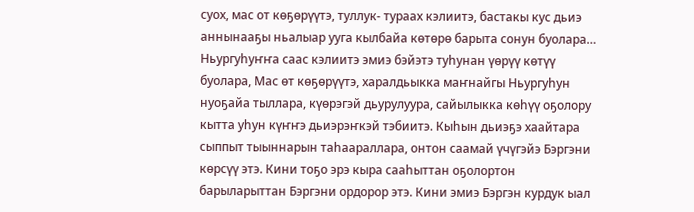суох, мас от көҕөрүүтэ, туллук- тураах кэлиитэ, бастакы кус дьиэ аннынааҕы ньалыар ууга кылбайа көтөрө барыта сонун буолара… Ньургуһуҥҥа саас кэлиитэ эмиэ бэйэтэ туһунан үөрүү көтүү буолара, Мас өт көҕөрүүтэ, харалдьыкка маҥнайгы Ньургуһун нуоҕайа тыллара, күөрэгэй дьурулуура, сайылыкка көһүү оҕолору кытта уһун күҥҥэ дьиэрэҥкэй тэбиитэ. Кыһын дьиэҕэ хаайтара сыппыт тыыннарын таһаараллара, онтон саамай үчүгэйэ Бэргэни көрсүү этэ. Кини тоҕо эрэ кыра сааһыттан оҕолортон барыларыттан Бэргэни ордорор этэ. Кини эмиэ Бэргэн курдук ыал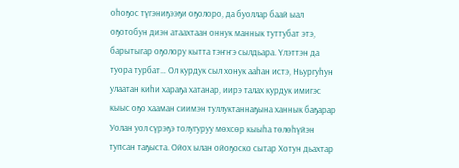оһоҕос түгэниҕээҕи оҕолоро, да буоллар баай ыал оҕотобун диэн атаахтаан оннук маннык туттубат этэ, барытыгар оҕолору кытта тэҥҥэ сылдьара. Үлэттэн да туора турбат… Ол курдук сыл хонук ааһан истэ, Ньургуһун улаатан киһи хараҕа хатанар, иирэ талах курдук имигэс кыыс оҕо хааман сиимэн туллуктаннаҕына ханнык баҕарар Уолан уол сүрэҕэ толугуруу мөхсөр кыыһа төлөһүйэн тупсан таҕыста. Ойох ылан ойоҕоско сытар Хотун дьахтар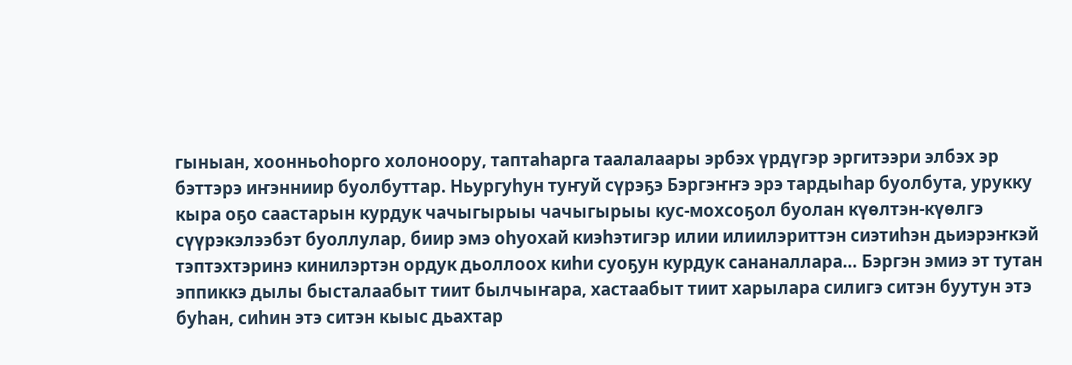гыныан, хоонньоһорго холоноору, таптаһарга таалалаары эрбэх үрдүгэр эргитээри элбэх эр бэттэрэ иҥэнниир буолбуттар. Ньургуһун туҥуй сүрэҕэ Бэргэҥҥэ эрэ тардыһар буолбута, урукку кыра оҕо саастарын курдук чачыгырыы чачыгырыы кус-мохсоҕол буолан күөлтэн-күөлгэ сүүрэкэлээбэт буоллулар, биир эмэ оһуохай киэһэтигэр илии илиилэриттэн сиэтиһэн дьиэрэҥкэй тэптэхтэринэ кинилэртэн ордук дьоллоох киһи суоҕун курдук сананаллара… Бэргэн эмиэ эт тутан эппиккэ дылы бысталаабыт тиит былчыҥара, хастаабыт тиит харылара силигэ ситэн буутун этэ буһан, сиһин этэ ситэн кыыс дьахтар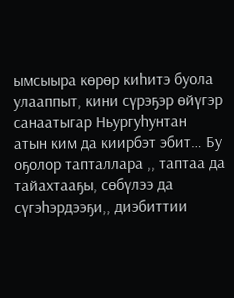ымсыыра көрөр киһитэ буола улааппыт, кини сүрэҕэр өйүгэр санаатыгар Ньургуһунтан
атын ким да киирбэт эбит… Бу оҕолор тапталлара ,, таптаа да тайахтааҕы, сөбүлээ да сүгэһэрдээҕи,, диэбиттии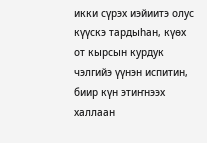икки сүрэх иэйиитэ олус күүскэ тардыһан, күөх от кырсын курдук чэлгийэ үүнэн испитин, биир күн этиҥнээх халлаан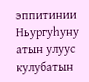эппитинии Ньургуһуну атын улуус кулубатын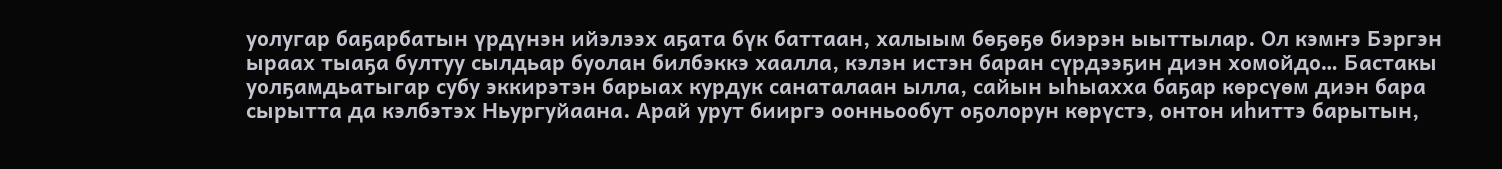уолугар баҕарбатын үрдүнэн ийэлээх аҕата бүк баттаан, халыым бөҕөҕө биэрэн ыыттылар. Ол кэмҥэ Бэргэн ыраах тыаҕа бултуу сылдьар буолан билбэккэ хаалла, кэлэн истэн баран сүрдээҕин диэн хомойдо… Бастакы уолҕамдьатыгар субу эккирэтэн барыах курдук санаталаан ылла, сайын ыһыахха баҕар көрсүөм диэн бара сырытта да кэлбэтэх Ньургуйаана. Арай урут бииргэ оонньообут оҕолорун көрүстэ, онтон иһиттэ барытын,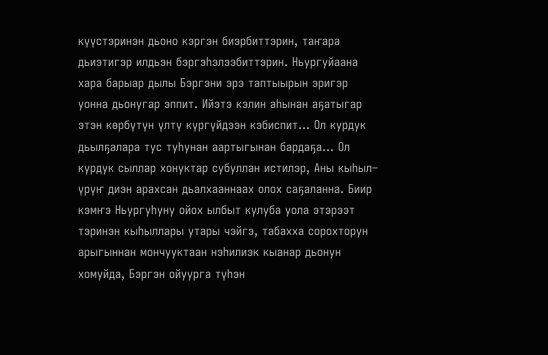күүстэринэн дьоно кэргэн биэрбиттэрин, таҥара дьиэтигэр илдьэн бэргэһэлээбиттэрин. Ньургуйаана хара барыар дылы Бэргэни эрэ таптыырын эригэр уонна дьонугар эппит. Ийэтэ кэлин аһынан аҕатыгар этэн көрбүтүн үлтү күргүйдээн кэбиспит… Ол курдук дьылҕалара тус туһунан аартыгынан бардаҕа… Ол курдук сыллар хонуктар субуллан истилэр, Аны кыһыл– үрүҥ диэн арахсан дьалхааннаах олох саҕаланна. Биир кэмҥэ Ньургуһуну ойох ылбыт кулуба уола этэрээт тэринэн кыһыллары утары чэйгэ, табахха сорохторун арыгыннан мончууктаан нэһилиэк кыанар дьонун хомуйда, Бэргэн ойуурга түһэн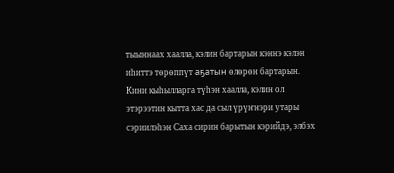тыыннаах хаалла, кэлин бартарын кэннэ кэлэн иһиттэ төрөппүт аҕатын өлөрөн бартарын. Кини кыһылларга түһэн хаалла, кэлин ол этэрээтин кытта хас да сыл үрүҥнэри утары сэриилэһэн Саха сирин барытын кэрийдэ, элбэх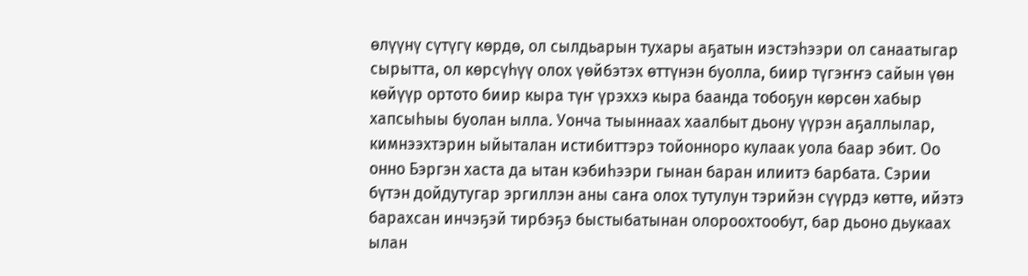өлүүнү сүтүгү көрдө, ол сылдьарын тухары аҕатын иэстэһээри ол санаатыгар сырытта, ол көрсүһүү олох үөйбэтэх өттүнэн буолла, биир түгэҥҥэ сайын үөн көйүүр ортото биир кыра түҥ үрэххэ кыра баанда тобоҕун көрсөн хабыр хапсыһыы буолан ылла. Уонча тыыннаах хаалбыт дьону үүрэн аҕаллылар, кимнээхтэрин ыйыталан истибиттэрэ тойонноро кулаак уола баар эбит. Оо онно Бэргэн хаста да ытан кэбиһээри гынан баран илиитэ барбата. Сэрии бүтэн дойдутугар эргиллэн аны саҥа олох тутулун тэрийэн сүүрдэ көттө, ийэтэ барахсан инчэҕэй тирбэҕэ быстыбатынан олороохтообут, бар дьоно дьукаах ылан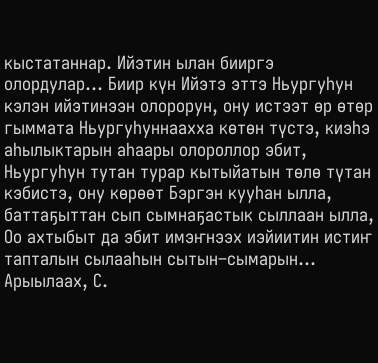кыстатаннар. Ийэтин ылан бииргэ олордулар… Биир күн Ийэтэ эттэ Ньургуһун кэлэн ийэтинээн олорорун, ону истээт өр өтөр гыммата Ньургуһуннаахха көтөн түстэ, киэһэ аһылыктарын аһаары олороллор эбит, Ньургуһун тутан турар кытыйатын төлө түтан кэбистэ, ону көрөөт Бэргэн кууһан ылла, баттаҕыттан сып сымнаҕастык сыллаан ылла, Оо ахтыбыт да эбит имэҥнээх иэйиитин истиҥ тапталын сылааһын сытын–сымарын…
Арыылаах, С.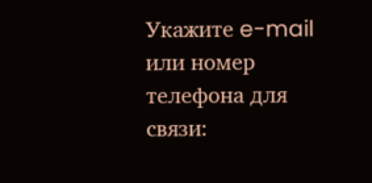Укажите e-mail или номер телефона для связи: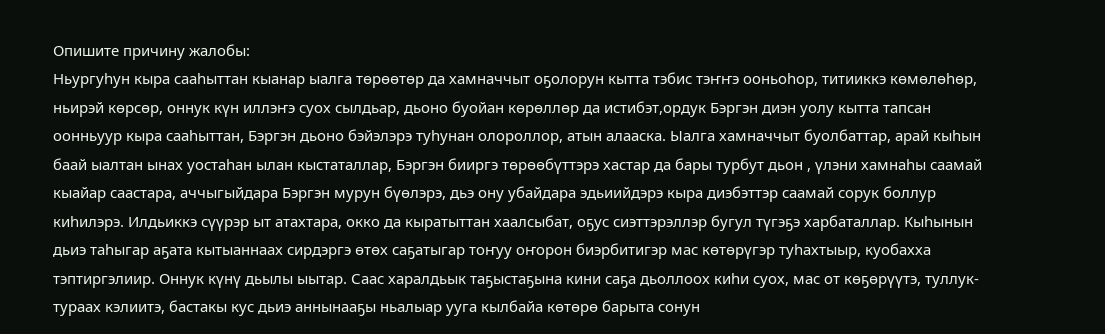Опишите причину жалобы:
Ньургуһун кыра сааһыттан кыанар ыалга төрөөтөр да хамначчыт оҕолорун кытта тэбис тэҥҥэ ооньоһор, титииккэ көмөлөһөр, ньирэй көрсөр, оннук күн иллэҥэ суох сылдьар, дьоно буойан көрөллөр да истибэт,ордук Бэргэн диэн уолу кытта тапсан оонньуур кыра сааһыттан, Бэргэн дьоно бэйэлэрэ туһунан олороллор, атын алааска. Ыалга хамначчыт буолбаттар, арай кыһын баай ыалтан ынах уостаһан ылан кыстаталлар, Бэргэн бииргэ төрөөбүттэрэ хастар да бары турбут дьон , үлэни хамнаһы саамай кыайар саастара, аччыгыйдара Бэргэн мурун бүөлэрэ, дьэ ону убайдара эдьиийдэрэ кыра диэбэттэр саамай сорук боллур киһилэрэ. Илдьиккэ сүүрэр ыт атахтара, окко да кыратыттан хаалсыбат, оҕус сиэттэрэллэр бугул түгэҕэ харбаталлар. Кыһынын дьиэ таһыгар аҕата кытыаннаах сирдэргэ өтөх саҕатыгар тоҥуу оҥорон биэрбитигэр мас көтөрүгэр туһахтыыр, куобахха тэптиргэлиир. Оннук күнү дьылы ыытар. Саас харалдьык таҕыстаҕына кини саҕа дьоллоох киһи суох, мас от көҕөрүүтэ, туллук- тураах кэлиитэ, бастакы кус дьиэ аннынааҕы ньалыар ууга кылбайа көтөрө барыта сонун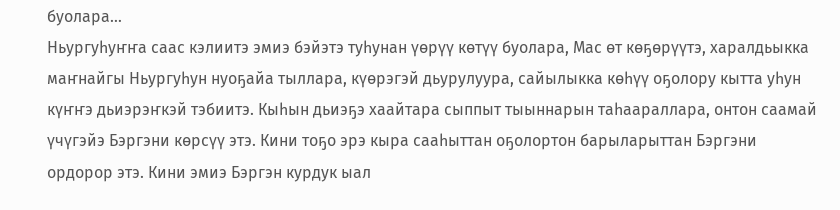буолара…
Ньургуһуҥҥа саас кэлиитэ эмиэ бэйэтэ туһунан үөрүү көтүү буолара, Мас өт көҕөрүүтэ, харалдьыкка маҥнайгы Ньургуһун нуоҕайа тыллара, күөрэгэй дьурулуура, сайылыкка көһүү оҕолору кытта уһун күҥҥэ дьиэрэҥкэй тэбиитэ. Кыһын дьиэҕэ хаайтара сыппыт тыыннарын таһаараллара, онтон саамай үчүгэйэ Бэргэни көрсүү этэ. Кини тоҕо эрэ кыра сааһыттан оҕолортон барыларыттан Бэргэни ордорор этэ. Кини эмиэ Бэргэн курдук ыал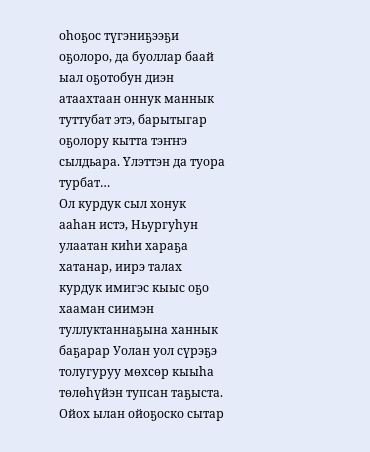оһоҕос түгэниҕээҕи оҕолоро, да буоллар баай ыал оҕотобун диэн атаахтаан оннук маннык туттубат этэ, барытыгар оҕолору кытта тэҥҥэ сылдьара. Үлэттэн да туора турбат…
Ол курдук сыл хонук ааһан истэ, Ньургуһун улаатан киһи хараҕа хатанар, иирэ талах курдук имигэс кыыс оҕо хааман сиимэн туллуктаннаҕына ханнык баҕарар Уолан уол сүрэҕэ толугуруу мөхсөр кыыһа төлөһүйэн тупсан таҕыста. Ойох ылан ойоҕоско сытар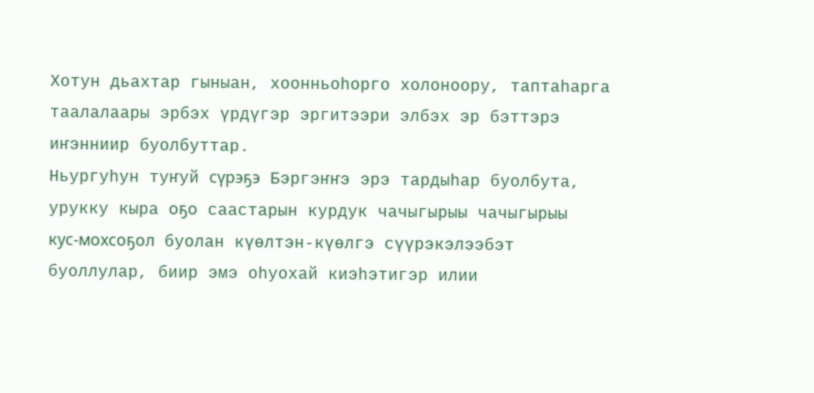Хотун дьахтар гыныан, хоонньоһорго холоноору, таптаһарга таалалаары эрбэх үрдүгэр эргитээри элбэх эр бэттэрэ иҥэнниир буолбуттар.
Ньургуһун туҥуй сүрэҕэ Бэргэҥҥэ эрэ тардыһар буолбута, урукку кыра оҕо саастарын курдук чачыгырыы чачыгырыы кус-мохсоҕол буолан күөлтэн-күөлгэ сүүрэкэлээбэт буоллулар, биир эмэ оһуохай киэһэтигэр илии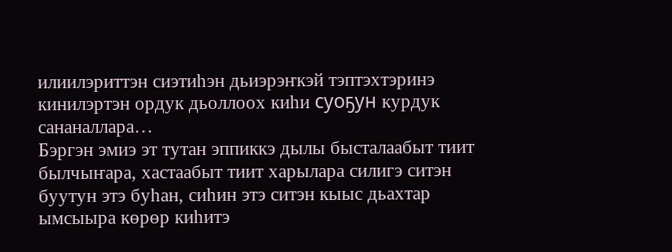илиилэриттэн сиэтиһэн дьиэрэҥкэй тэптэхтэринэ кинилэртэн ордук дьоллоох киһи суоҕун курдук сананаллара…
Бэргэн эмиэ эт тутан эппиккэ дылы бысталаабыт тиит былчыҥара, хастаабыт тиит харылара силигэ ситэн буутун этэ буһан, сиһин этэ ситэн кыыс дьахтар ымсыыра көрөр киһитэ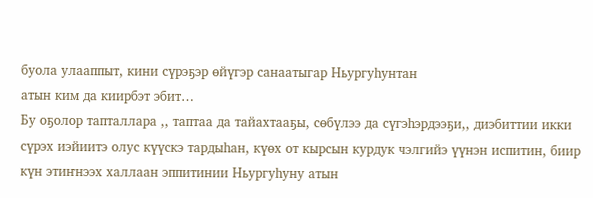буола улааппыт, кини сүрэҕэр өйүгэр санаатыгар Ньургуһунтан
атын ким да киирбэт эбит…
Бу оҕолор тапталлара ,, таптаа да тайахтааҕы, сөбүлээ да сүгэһэрдээҕи,, диэбиттии икки сүрэх иэйиитэ олус күүскэ тардыһан, күөх от кырсын курдук чэлгийэ үүнэн испитин, биир күн этиҥнээх халлаан эппитинии Ньургуһуну атын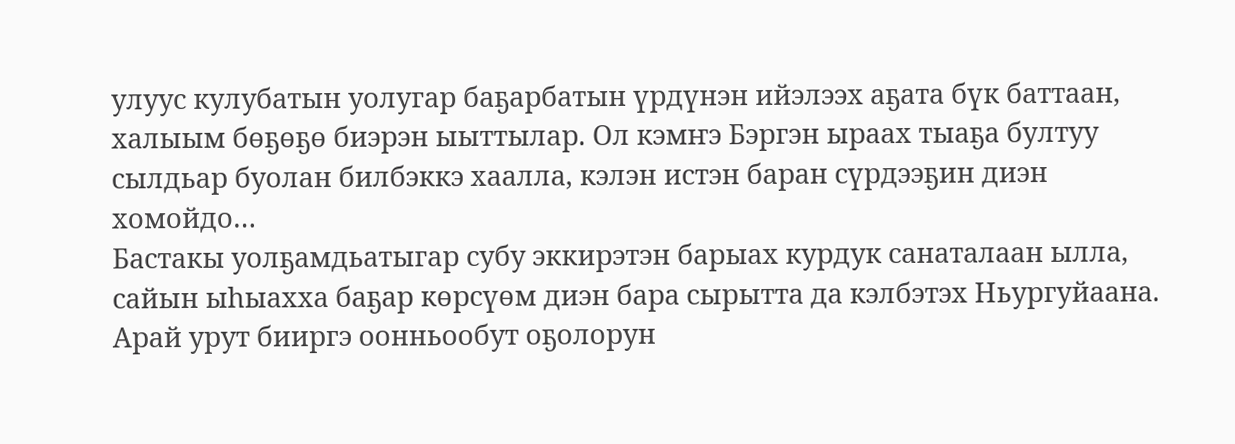улуус кулубатын уолугар баҕарбатын үрдүнэн ийэлээх аҕата бүк баттаан, халыым бөҕөҕө биэрэн ыыттылар. Ол кэмҥэ Бэргэн ыраах тыаҕа бултуу сылдьар буолан билбэккэ хаалла, кэлэн истэн баран сүрдээҕин диэн хомойдо…
Бастакы уолҕамдьатыгар субу эккирэтэн барыах курдук санаталаан ылла, сайын ыһыахха баҕар көрсүөм диэн бара сырытта да кэлбэтэх Ньургуйаана. Арай урут бииргэ оонньообут оҕолорун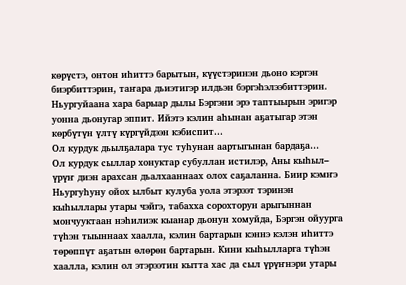көрүстэ, онтон иһиттэ барытын, күүстэринэн дьоно кэргэн биэрбиттэрин, таҥара дьиэтигэр илдьэн бэргэһэлээбиттэрин. Ньургуйаана хара барыар дылы Бэргэни эрэ таптыырын эригэр уонна дьонугар эппит. Ийэтэ кэлин аһынан аҕатыгар этэн көрбүтүн үлтү күргүйдээн кэбиспит…
Ол курдук дьылҕалара тус туһунан аартыгынан бардаҕа…
Ол курдук сыллар хонуктар субуллан истилэр, Аны кыһыл– үрүҥ диэн арахсан дьалхааннаах олох саҕаланна. Биир кэмҥэ Ньургуһуну ойох ылбыт кулуба уола этэрээт тэринэн кыһыллары утары чэйгэ, табахха сорохторун арыгыннан мончууктаан нэһилиэк кыанар дьонун хомуйда, Бэргэн ойуурга түһэн тыыннаах хаалла, кэлин бартарын кэннэ кэлэн иһиттэ төрөппүт аҕатын өлөрөн бартарын. Кини кыһылларга түһэн хаалла, кэлин ол этэрээтин кытта хас да сыл үрүҥнэри утары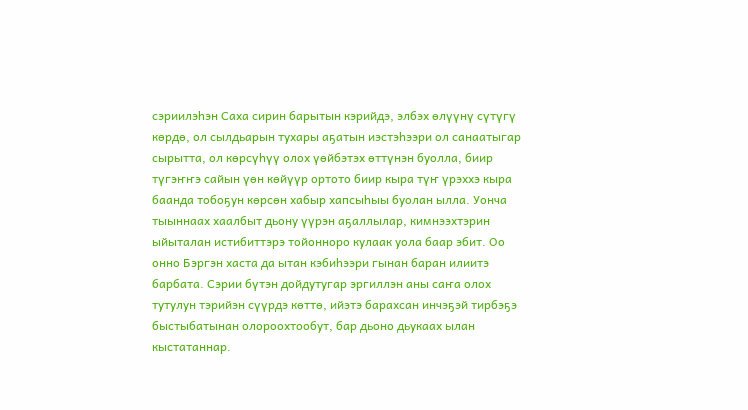сэриилэһэн Саха сирин барытын кэрийдэ, элбэх өлүүнү сүтүгү көрдө, ол сылдьарын тухары аҕатын иэстэһээри ол санаатыгар сырытта, ол көрсүһүү олох үөйбэтэх өттүнэн буолла, биир түгэҥҥэ сайын үөн көйүүр ортото биир кыра түҥ үрэххэ кыра баанда тобоҕун көрсөн хабыр хапсыһыы буолан ылла. Уонча тыыннаах хаалбыт дьону үүрэн аҕаллылар, кимнээхтэрин ыйыталан истибиттэрэ тойонноро кулаак уола баар эбит. Оо онно Бэргэн хаста да ытан кэбиһээри гынан баран илиитэ барбата. Сэрии бүтэн дойдутугар эргиллэн аны саҥа олох тутулун тэрийэн сүүрдэ көттө, ийэтэ барахсан инчэҕэй тирбэҕэ быстыбатынан олороохтообут, бар дьоно дьукаах ылан кыстатаннар.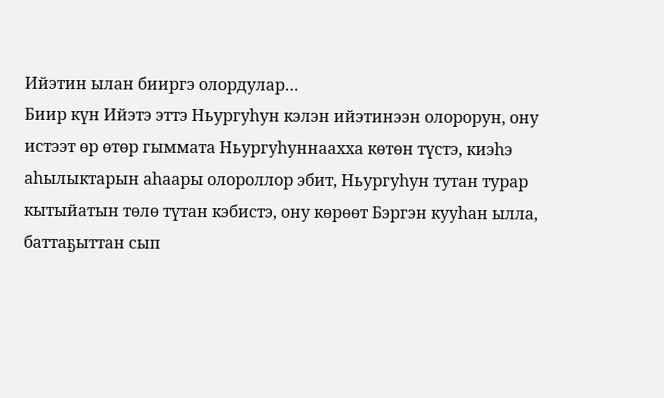Ийэтин ылан бииргэ олордулар…
Биир күн Ийэтэ эттэ Ньургуһун кэлэн ийэтинээн олорорун, ону истээт өр өтөр гыммата Ньургуһуннаахха көтөн түстэ, киэһэ аһылыктарын аһаары олороллор эбит, Ньургуһун тутан турар кытыйатын төлө түтан кэбистэ, ону көрөөт Бэргэн кууһан ылла, баттаҕыттан сып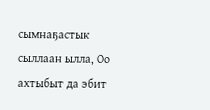сымнаҕастык сыллаан ылла, Оо ахтыбыт да эбит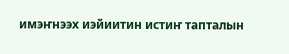имэҥнээх иэйиитин истиҥ тапталын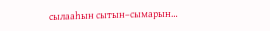сылааһын сытын–сымарын…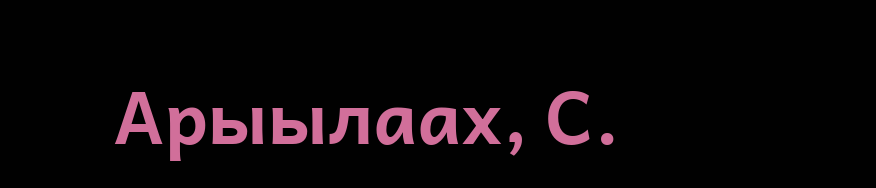Арыылаах, С.